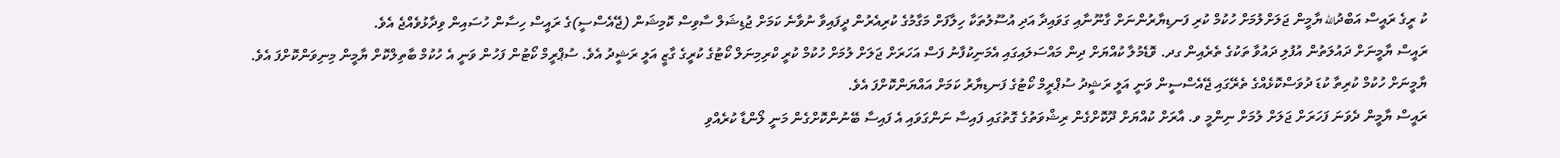ކު ރީގެ ރައީސް އަބްދުالله ޔާމީން ޖަލަށްލުމަށް ހުކުމް ކުރި ފަނޑިޔާރުންނަށް ގާނޫނާއި ގަވައިދާ އަދި އުސޫލުތަކާ ހިލާފަށް މަގާމުގެ ކުރިއެރުން ދީފައިވާ ނުވާނެ ކަމަށް ޖުޑިޝަލް ސާވިސް ކޮމިޝަން (ޖޭއެސްސީ)ގެ ރައީސް ހިސާން ހުސައިން ވިދާޅުވެއްޖެ އެވެ.
ރައީސް ޔާމީނަށް ދައުލަތުން އުފުލި ދައުވާ ތަކުގެ ތެރެއިން ގދ. ވޮޑެމުލާ ކުއްޔަށް ދިން މައްސަލައިގައި އެމަނިކުފާނު ފަސް އަހަރަށް ޖަލަށް ލުމަށް ހުކުމް ކުރީ ކްރިމިނަލް ކޯޓުގެ ކުރީގެ ގާޒީ އަލީ ރަޝީދު އެވެ. ސުޕްރީމް ކޯޓުން ފަހުން ވަނީ އެ ހުކުމް ބާތިލްކޮށް ޔާމީން މިނިވަންކޮށްފަ އެވެ.
ޔާމީނަށް ހުކުމް ކުރިތާ ކުޑަ ދުވަސްކޮޅެއްގެ ތެރޭގައި ޖޭއެސްސީން ވަނީ އަލީ ރަޝީދު ސުޕްރީމް ކޯޓުގެ ފަނޑިޔާރު ކަމަށް އައްޔަންކޮށްފަ އެވެ.
ރައީސް ޔާމީން ދެވަނަ ފަހަރަށް ޖަލަށް ލުމަށް ނިންމީ ވ. އާރަށް ކުއްޔަށް ދޫކޮށްގެން ރިޝްވަތުގެ ގޮތުގައި ފައިސާ ނަންގަވައި އެ ފައިސާ ބޭނުންކޮށްގެން މަނީ ލޯންޑާ ކުރެއްވި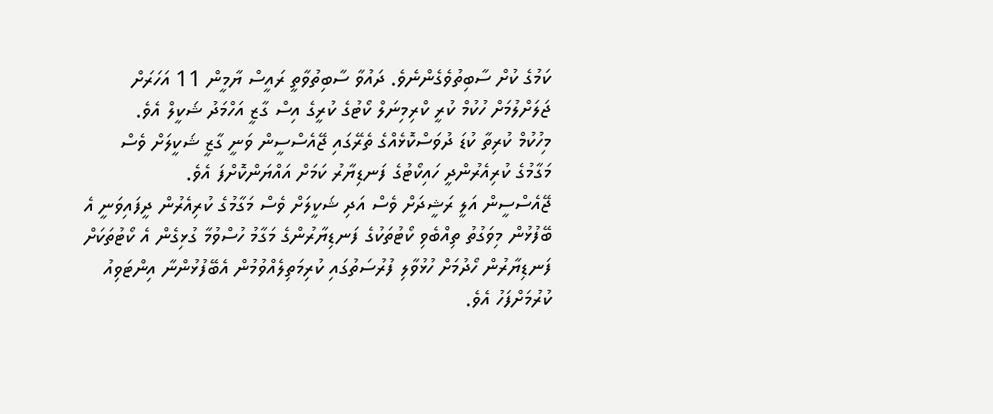ކަމުގެ ކުށް ސާބިތުވެގެންނެވެ. ދައުވާ ސާބިތުވާތީ ރައީސް ޔާމީން 11 އަހަރަށް ޖަލަށްލުމަށް ހުކުމް ކުރީ ކްރިމިނަލް ކޯޓުގެ ކުރީގެ އިސް ގާޒީ އަހްމަދު ޝަކީލް އެވެ.
މިހުކުމް ކުރިތާ ކުޑަ ދުވަސްކޮޅެއްގެ ތެރޭގައި ޖޭއެސްސީން ވަނީ ގާޒީ ޝަކީލަށް ވެސް މަގާމުގެ ކުރިއެރުންދީ ހައިކޯޓުގެ ފަނޑިޔާރު ކަމަށް އައްޔަންކޮށްފަ އެވެ.
ޖޭއެސްސީން އަލީ ރަޝީދަށް ވެސް އަދި ޝަކީލަށް ވެސް މަގާމުގެ ކުރިއެރުން ދީފައިވަނީ އެ ބޭފުޅުން މިވަގުތު ތިއްބެވި ކޯޓުތަކުގެ ފަނޑިޔާރުންގެ މަގާމު ހުސްވުމާ ގުޅިގެން އެ ކޯޓުތަކަށް ފަނޑިޔާރުން ހޯދުމަށް ހުޅުވާލި ފުރުސަތުގައި ކުރިމަތިލެއްވުމުން އެބޭފުޅުންނާ އިންޓަވިއު ކުރުމަށްފަހު އެވެ.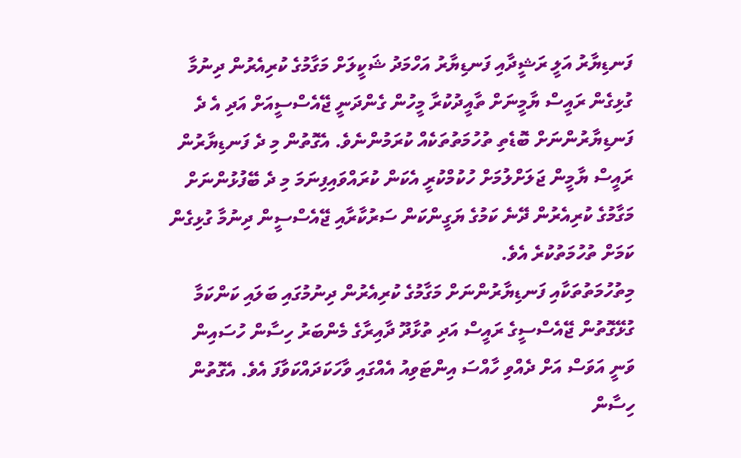ފަނޑިޔާރު އަލީ ރަޝީދާއި ފަނޑިޔާރު އަހްމަދު ޝަކީލަށް މަގާމުގެ ކުރިއެރުން ދިނުމާ ގުޅިގެން ރައީސް ޔާމީނަށް ތާއީދުކުރާ މީހުން ގެންދަނީ ޖޭއެސްސީއަށް އަދި އެ ދެ ފަނޑިޔާރުންނަށް ބޮޑެތި ތުހުމަތުތަކެއް ކުރަމުންނެވެ. އެގޮތުން މި ދެ ފަނޑިޔާރުން ރައީސް ޔާމީން ޖަލަށްލުމަށް ހުކުމްކުރީ އެކަން ކުރައްވައިފިނަމަ މި ދެ ބޭފުޅުންނަށް މަގާމުގެ ކުރިއެރުން ދޭނެ ކަމުގެ ޔަގީންކަން ސަރުކާރާއި ޖޭއެސްސީން ދިނުމާ ގުޅިގެން ކަމަށް ތުހުމަތުކުރެ އެވެ.
މިތުހުމަތުތަކާއި ފަނޑިޔާރުންނަށް މަގާމުގެ ކުރިއެރުން ދިނުމުގައި ބަލައި ކަންކަމާ ގުޅޭގޮތުން ޖޭއެސްސީގެ ރައީސް އަދި ތުޅާދޫ ދާއިރާގެ މެންބަރު ހިސާން ހުސައިން ވަނީ އަވަސް އަށް ދެއްވި ހާއްސަ އިންޓަވިއު އެއްގައި ވާހަކަދައްކަވާފަ އެވެ. އެގޮތުން ހިސާން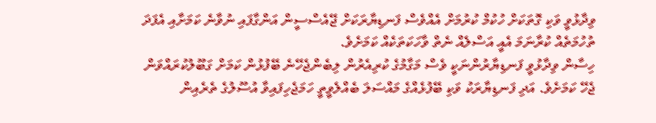ވިދާޅުވީ ވަކި ގޮތަކަށް ހުކުމް ކުރުމަށް އެއްވެސް ފަނޑިޔާރަކަށް ޖޭއެސްސީން އަންގާފައި ނުވާނެ ކަމަށާއި އެފަދަ ތުހުމަތެއް ކުރާނަމަ އެއީ އަސްލެއް ނެތް ވާހަކަތަކެއް ކަމަށެވެ.
ހިސާން ވިދާޅުވީ ފަނޑިޔާރުންނަކީ ވެސް މަގާމުގެ ކުރިއެރުން ލިބެންޖެހޭނެ ބޭފުޅުން ކަމަށް ގަބޫލުކުރައްވަން ޖެހޭ ކަމަށެވެ. އަދި ފަނޑިޔާރަކު ވަކި ބޭފުޅެއްގެ މައްސަލަ ބެއްލެވީތީ ހަމަޖެހިފައިވާ އުސޫލުގެ ތެރެއިން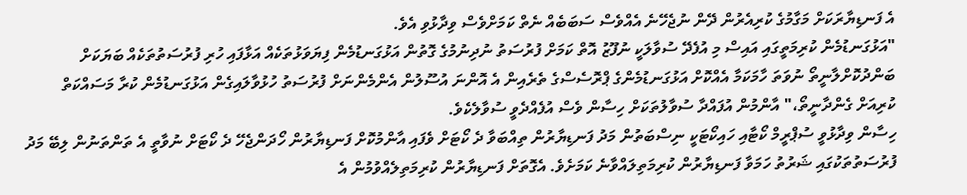އެ ފަނޑިޔާރަކަށް މަގާމުގެ ކުރިއެރުން ދޭން ނުޖެހޭނެ އެއްވެސް ސަބަބެއް ނެތް ކަމަށްވެސް ވިދާޅުވި އެވެ.
"އަޅުގަނޑުމެން ކުރިމަތީގައި އައިސް މި އުފެދޭ ސުވާލަކީ ނުފޫޒު އޮތް ކަމަށް ފުރުސަތު ނުދިނުމުގެ ގޮތުން އަޅުގަނޑުމެން ފިޔަވަޅުތަކެއް އަޅާފައި ހުރި ފުރުސަތުތަކެއް ބަޔަކަށް ބަންދުކޮށްލާނީތޯ ނުވަތަ ހާމަކަމާ އެއްކޮށް އަޅުގަނޑުމެންގެ ޕްރޮސެސްގެ ތެރެއިން އެ އޮންނަ އުސޫލުން އެންމެންނަށް ފުރުސަތު ހުޅުވާލައިގެން އަޅުގަނޑުމެން ކުރާ މަސައްކަތް ކުރިއަށް ގެންދާނީތޯ،" އާންމުން އުފައްދާ ސުވާލުތަކަށް ހިސާން ވެސް އުފެއްދެވީ ސުވާލެކެވެ.
ހިސާން ވިދާޅުވީ ސުޕްރީމް ކޯޓާއި ހައިކޯޓަކީ ނިސްބަތުން މަދު ފަނޑިޔާރުން ތިއްބަވާ ދެ ކޯޓަށް ވެފައި އާންމުކޮށް ފަނޑިޔާރުން ހޯދަންޖެހޭ ދެ ކޯޓަށް ނުވާތީ އެ ތަންތަނުން ލިބޭ މަދު ފުރުސަތުތަކުގައި ޝަރުތު ހަމަވާ ފަނޑިޔާރުން ކުރިމަތިލައްވާނެ ކަމަށެވެ. އެގޮތަށް ފަނޑިޔާރުން ކުރިމަތިލެއްވުމުން އެ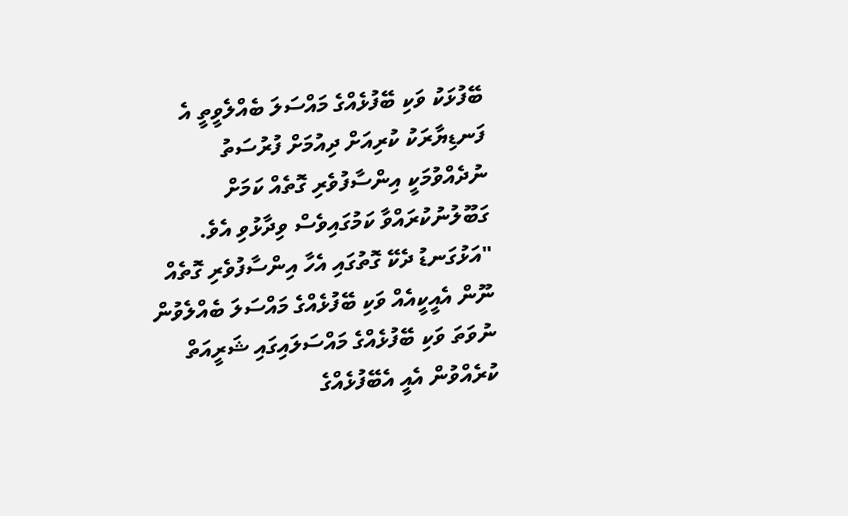ބޭފުޅަކު ވަކި ބޭފުޅެއްގެ މައްސަލަ ބެއްލެވީތީ އެ ފަނޑިޔާރަކު ކުރިއަށް ދިއުމަށް ފުރުސަތު ނުދެއްވުމަކީ އިންސާފުވެރި ގޮތެއް ކަމަށް ގަބޫލުނުކުރައްވާ ކަމުގައިވެސް ވިދާޅުވި އެވެ.
"އަޅުގަނޑު ދެކޭ ގޮތުގައި އެހާ އިންސާފުވެރި ގޮތެއް ނޫން އެއީކީއެއް ވަކި ބޭފުޅެއްގެ މައްސަލަ ބެއްލެވުން ނުވަތަ ވަކި ބޭފުޅެއްގެ މައްސަލައިގައި ޝަރީއަތް ކުރެއްވުން އެއީ އެބޭފުޅެއްގެ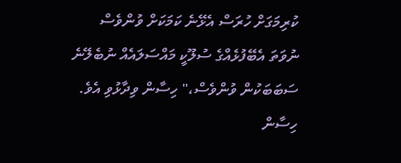ކުރިމަގަށް ހުރަސް އެޅޭނެ ކަމަކަށް ވުންވެސް ނުވަތަ އެބޭފުޅެއްގެ ސުލޫކީ މައްސަލައެއް ނުބެލޭނެ ސަބަބަކުން ވުންވެސް،" ހިސާން ވިދާޅުވި އެވެ.
ހިސާން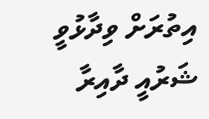އިތުރަށް ވިދާޅުވީ ޝަރުއީ ދާއިރާ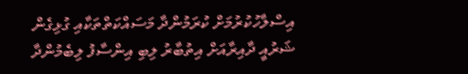އިސްލާހުކުރުމަށް ކުރަމުންދާ މަސައްކަތްތަކާއި ގުޅިގެން ޝަރުއީ ދާއިރާއަށް އިތުބާރު ލިބި އިންސާފު ލިބެމުންދާ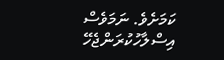ކަމަށެވެ. ނަމަވެސް އިސްލާހުކުރަންޖެހޭ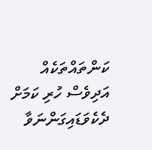ކަންތައްތަކެއް އަދިވެސް ހުރި ކަމަށް ދެކެވަޑައިގަންނަވާ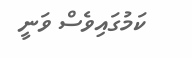ކަމުގައިވެސް ވަނީ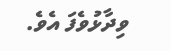ވިދާޅުވެފަ އެވެ.